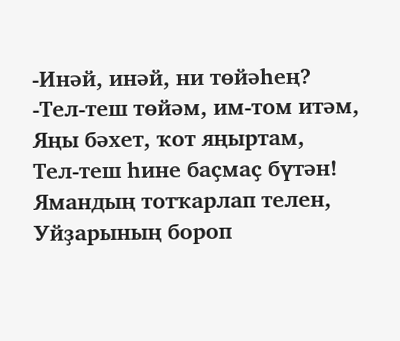-Инәй, инәй, ни төйәһең?
-Тел-теш төйәм, им-том итәм,
Яңы бәхет, ҡот яңыртам,
Тел-теш һине баҫмаҫ бүтән!
Ямандың тотҡарлап телен,
Уйҙарының бороп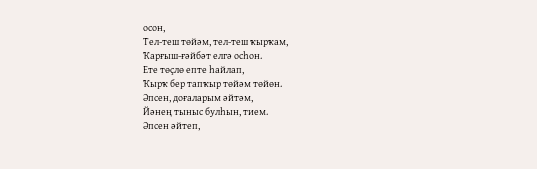осон,
Тел-теш төйәм, тел-теш ҡырҡам,
Ҡарғыш-ғәйбәт елгә осһон.
Ете төҫлө епте һайлап,
Ҡырҡ бер тапҡыр төйәм төйөн.
Әпсен, доғаларым әйтәм,
Йәнең тыныс булһын, тием.
Әпсен әйтеп,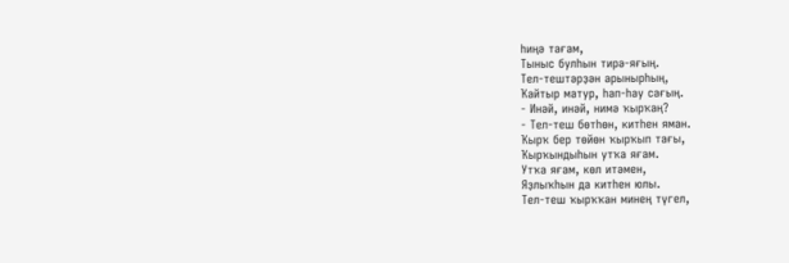һиңә тағам,
Тыныс булһын тирә-яғың.
Тел-тештәрҙән арынырһың,
Ҡайтыр матур, һап-һау сағың.
- Инәй, инәй, нимә ҡырҡаң?
- Тел-теш бөтһөн, китһен яман.
Ҡырҡ бер төйөн ҡырҡып тағы,
Ҡырҡындыһын утҡа яғам.
Утҡа яғам, көл итәмен,
Яҙлыҡһын да китһен юлы.
Тел-теш ҡырҡҡан минең түгел,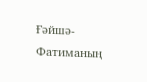Ғәйшә-Фатиманың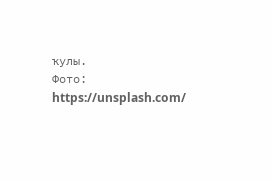ҡулы.
Фото: https://unsplash.com/